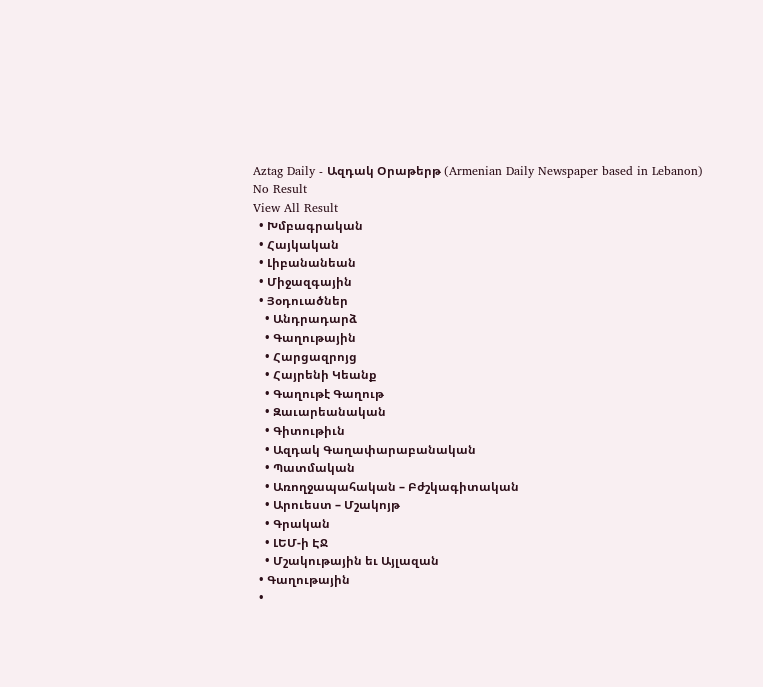Aztag Daily - Ազդակ Օրաթերթ (Armenian Daily Newspaper based in Lebanon)
No Result
View All Result
  • Խմբագրական
  • Հայկական
  • Լիբանանեան
  • Միջազգային
  • Յօդուածներ
    • Անդրադարձ
    • Գաղութային
    • Հարցազրոյց
    • Հայրենի Կեանք
    • Գաղութէ Գաղութ
    • Զաւարեանական
    • Գիտութիւն
    • Ազդակ Գաղափարաբանական
    • Պատմական
    • Առողջապահական – Բժշկագիտական
    • Արուեստ – Մշակոյթ
    • Գրական
    • ԼԵՄ-ի ԷՋ
    • Մշակութային եւ Այլազան
  • Գաղութային
  •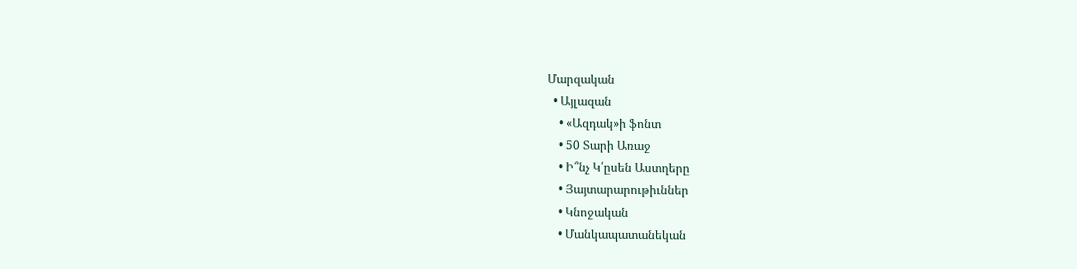Մարզական
  • Այլազան
    • «Ազդակ»ի ֆոնտ
    • 50 Տարի Առաջ
    • Ի՞նչ Կ՛ըսեն Աստղերը
    • Յայտարարութիւններ
    • Կնոջական
    • Մանկապատանեկան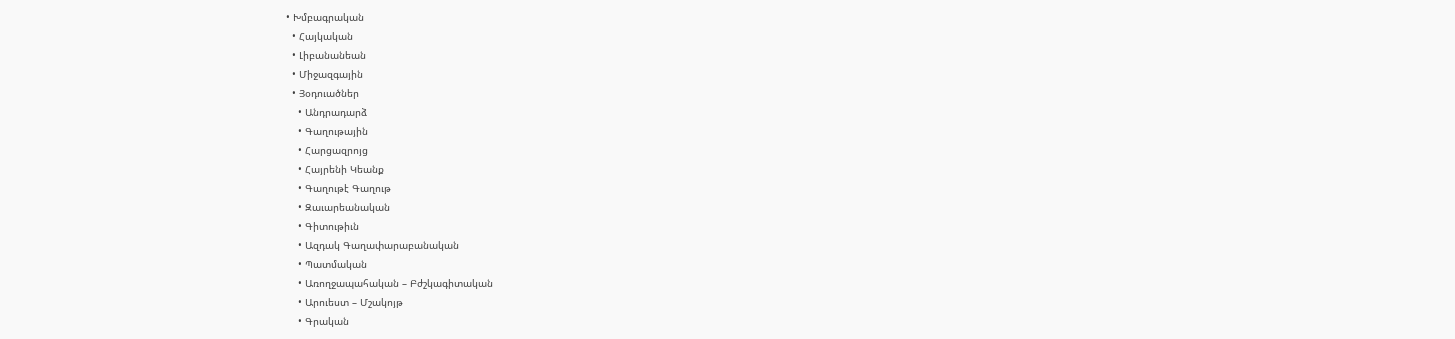• Խմբագրական
  • Հայկական
  • Լիբանանեան
  • Միջազգային
  • Յօդուածներ
    • Անդրադարձ
    • Գաղութային
    • Հարցազրոյց
    • Հայրենի Կեանք
    • Գաղութէ Գաղութ
    • Զաւարեանական
    • Գիտութիւն
    • Ազդակ Գաղափարաբանական
    • Պատմական
    • Առողջապահական – Բժշկագիտական
    • Արուեստ – Մշակոյթ
    • Գրական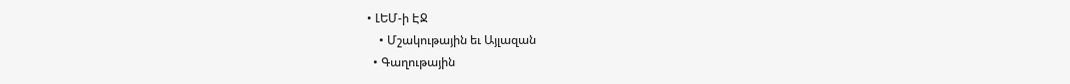• ԼԵՄ-ի ԷՋ
    • Մշակութային եւ Այլազան
  • Գաղութային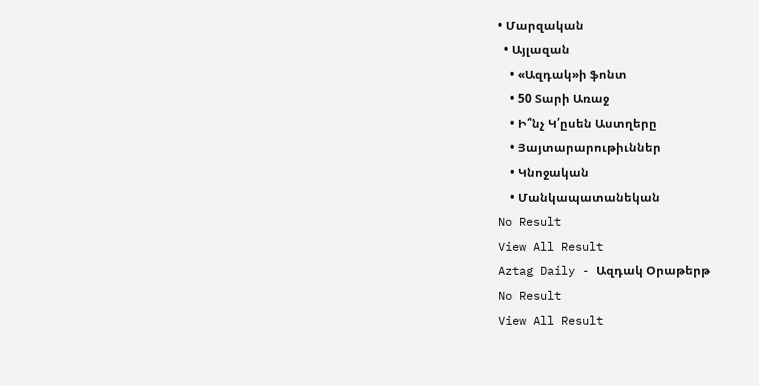• Մարզական
  • Այլազան
    • «Ազդակ»ի ֆոնտ
    • 50 Տարի Առաջ
    • Ի՞նչ Կ՛ըսեն Աստղերը
    • Յայտարարութիւններ
    • Կնոջական
    • Մանկապատանեկան
No Result
View All Result
Aztag Daily - Ազդակ Օրաթերթ
No Result
View All Result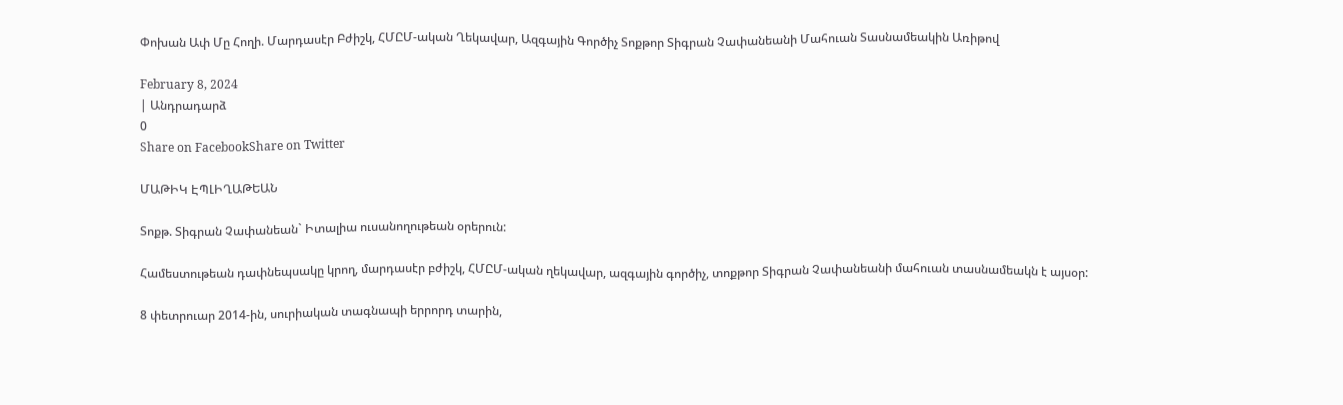Փոխան Ափ Մը Հողի. Մարդասէր Բժիշկ, ՀՄԸՄ-ական Ղեկավար, Ազգային Գործիչ Տոքթոր Տիգրան Չափանեանի Մահուան Տասնամեակին Առիթով

February 8, 2024
| Անդրադարձ
0
Share on FacebookShare on Twitter

ՄԱԹԻԿ ԷՊԼԻՂԱԹԵԱՆ

Տոքթ. Տիգրան Չափանեան` Իտալիա ուսանողութեան օրերուն:

Համեստութեան դափնեպսակը կրող, մարդասէր բժիշկ, ՀՄԸՄ-ական ղեկավար, ազգային գործիչ, տոքթոր Տիգրան Չափանեանի մահուան տասնամեակն է այսօր:

8 փետրուար 2014-ին, սուրիական տագնապի երրորդ տարին,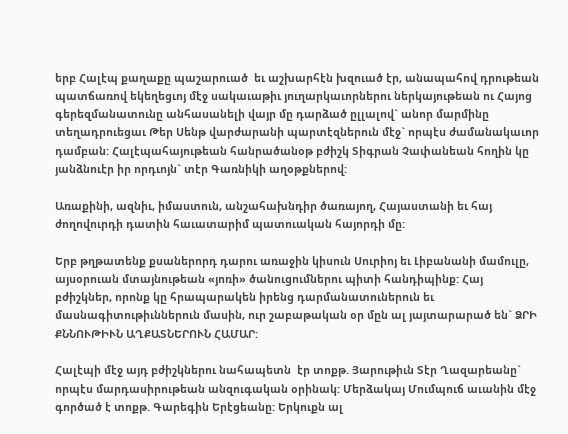երբ Հալէպ քաղաքը պաշարուած  եւ աշխարհէն խզուած էր, անապահով դրութեան պատճառով եկեղեցւոյ մէջ սակաւաթիւ յուղարկաւորներու ներկայութեան ու Հայոց գերեզմանատունը անհասանելի վայր մը դարձած ըլլալով` անոր մարմինը տեղադրուեցաւ Թեր Սենթ վարժարանի պարտէզներուն մէջ` որպէս ժամանակաւոր դամբան: Հալէպահայութեան հանրածանօթ բժիշկ Տիգրան Չափանեան հողին կը յանձնուէր իր որդւոյն` տէր Գառնիկի աղօթքներով:

Առաքինի, ազնիւ, իմաստուն, անշահախնդիր ծառայող, Հայաստանի եւ հայ ժողովուրդի դատին հաւատարիմ պատուական հայորդի մը:

Երբ թղթատենք քսաներորդ դարու առաջին կիսուն Սուրիոյ եւ Լիբանանի մամուլը, այսօրուան մտայնութեան «յոռի» ծանուցումներու պիտի հանդիպինք: Հայ բժիշկներ, որոնք կը հրապարակեն իրենց դարմանատուներուն եւ մասնագիտութիւններուն մասին, ուր շաբաթական օր մըն ալ յայտարարած են` ՁՐԻ ՔՆՆՈՒԹԻՒՆ ԱՂՔԱՏՆԵՐՈՒՆ ՀԱՄԱՐ:

Հալէպի մէջ այդ բժիշկներու նահապետն  էր տոքթ. Յարութիւն Տէր Ղազարեանը`  որպէս մարդասիրութեան անզուգական օրինակ: Մերձակայ Մումպուճ աւանին մէջ գործած է տոքթ. Գարեգին Երէցեանը: Երկուքն ալ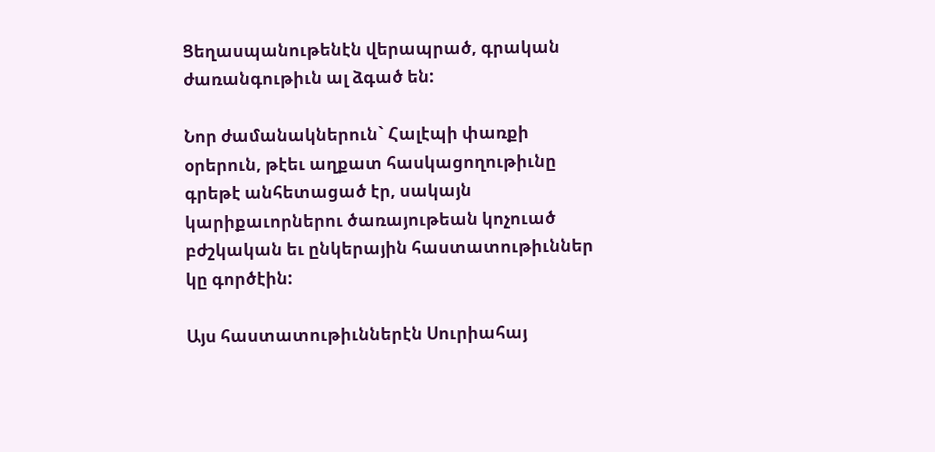Ցեղասպանութենէն վերապրած, գրական ժառանգութիւն ալ ձգած են:

Նոր ժամանակներուն` Հալէպի փառքի օրերուն, թէեւ աղքատ հասկացողութիւնը գրեթէ անհետացած էր, սակայն կարիքաւորներու ծառայութեան կոչուած բժշկական եւ ընկերային հաստատութիւններ կը գործէին:

Այս հաստատութիւններէն Սուրիահայ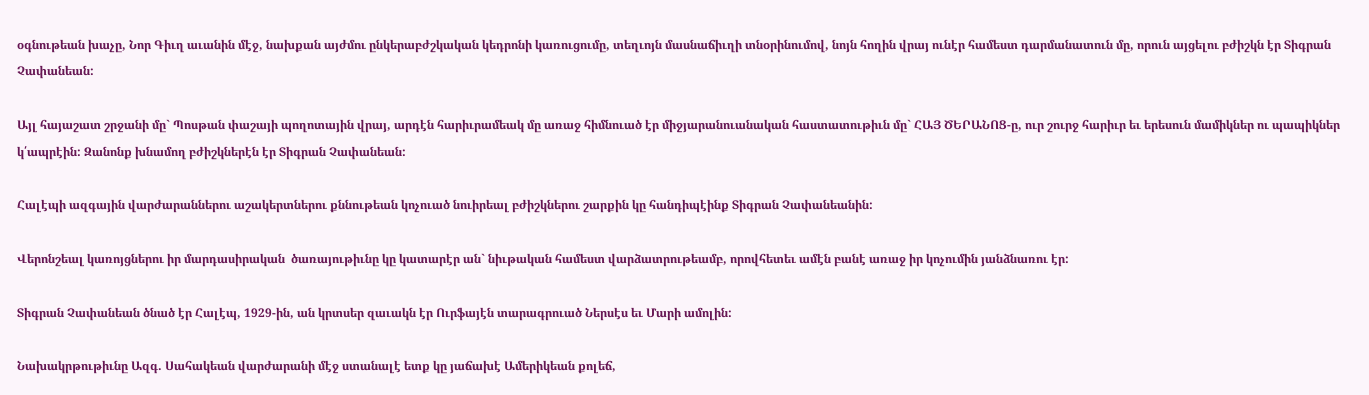օգնութեան խաչը, Նոր Գիւղ աւանին մէջ, նախքան այժմու ընկերաբժշկական կեդրոնի կառուցումը, տեղւոյն մասնաճիւղի տնօրինումով, նոյն հողին վրայ ունէր համեստ դարմանատուն մը, որուն այցելու բժիշկն էր Տիգրան Չափանեան:

Այլ հայաշատ շրջանի մը` Պոսթան փաշայի պողոտային վրայ, արդէն հարիւրամեակ մը առաջ հիմնուած էր միջյարանուանական հաստատութիւն մը` ՀԱՅ ԾԵՐԱՆՈՑ-ը, ուր շուրջ հարիւր եւ երեսուն մամիկներ ու պապիկներ կ՛ապրէին: Զանոնք խնամող բժիշկներէն էր Տիգրան Չափանեան:

Հալէպի ազգային վարժարաններու աշակերտներու քննութեան կոչուած նուիրեալ բժիշկներու շարքին կը հանդիպէինք Տիգրան Չափանեանին:

Վերոնշեալ կառոյցներու իր մարդասիրական  ծառայութիւնը կը կատարէր ան` նիւթական համեստ վարձատրութեամբ, որովհետեւ ամէն բանէ առաջ իր կոչումին յանձնառու էր:

Տիգրան Չափանեան ծնած էր Հալէպ, 1929-ին, ան կրտսեր զաւակն էր Ուրֆայէն տարագրուած Ներսէս եւ Մարի ամոլին:

Նախակրթութիւնը Ազգ. Սահակեան վարժարանի մէջ ստանալէ ետք կը յաճախէ Ամերիկեան քոլեճ,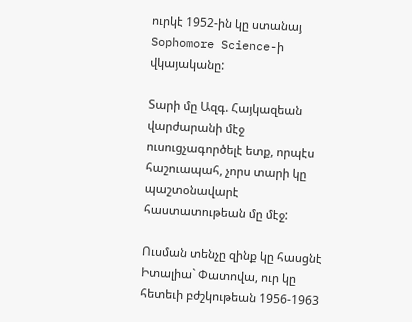ուրկէ 1952-ին կը ստանայ  Sophomore Science-ի վկայականը:

Տարի մը Ազգ. Հայկազեան վարժարանի մէջ ուսուցչագործելէ ետք, որպէս հաշուապահ, չորս տարի կը պաշտօնավարէ հաստատութեան մը մէջ:

Ուսման տենչը զինք կը հասցնէ Իտալիա` Փատովա, ուր կը հետեւի բժշկութեան 1956-1963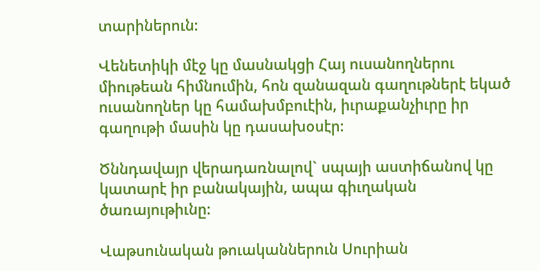տարիներուն:

Վենետիկի մէջ կը մասնակցի Հայ ուսանողներու միութեան հիմնումին, հոն զանազան գաղութներէ եկած ուսանողներ կը համախմբուէին, իւրաքանչիւրը իր գաղութի մասին կը դասախօսէր:

Ծննդավայր վերադառնալով` սպայի աստիճանով կը կատարէ իր բանակային, ապա գիւղական ծառայութիւնը:

Վաթսունական թուականներուն Սուրիան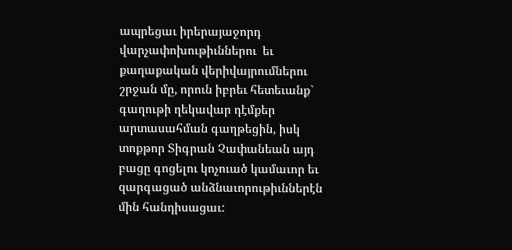ապրեցաւ իրերայաջորդ վարչափոխութիւններու  եւ քաղաքական վերիվայրումներու շրջան մը, որուն իբրեւ հետեւանք` գաղութի ղեկավար դէմքեր արտասահման գաղթեցին, իսկ տոքթոր Տիգրան Չափանեան այդ բացը գոցելու կոչուած կամաւոր եւ զարգացած անձնաւորութիւններէն մին հանդիսացաւ: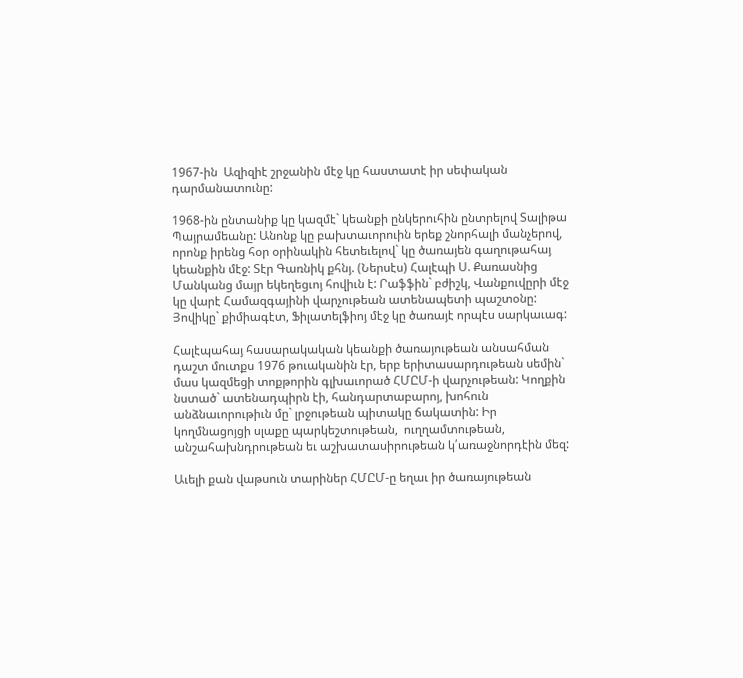1967-ին  Ազիզիէ շրջանին մէջ կը հաստատէ իր սեփական դարմանատունը:

1968-ին ընտանիք կը կազմէ` կեանքի ընկերուհին ընտրելով Տալիթա Պայրամեանը: Անոնք կը բախտաւորուին երեք շնորհալի մանչերով, որոնք իրենց հօր օրինակին հետեւելով` կը ծառայեն գաղութահայ կեանքին մէջ: Տէր Գառնիկ քհնյ. (Ներսէս) Հալէպի Ս. Քառասնից Մանկանց մայր եկեղեցւոյ հովիւն է: Րաֆֆին` բժիշկ, Վանքուվըրի մէջ կը վարէ Համազգայինի վարչութեան ատենապետի պաշտօնը: Յովիկը` քիմիագէտ, Ֆիլատելֆիոյ մէջ կը ծառայէ որպէս սարկաւագ:

Հալէպահայ հասարակական կեանքի ծառայութեան անսահման դաշտ մուտքս 1976 թուականին էր, երբ երիտասարդութեան սեմին` մաս կազմեցի տոքթորին գլխաւորած ՀՄԸՄ-ի վարչութեան: Կողքին նստած` ատենադպիրն էի, հանդարտաբարոյ, խոհուն անձնաւորութիւն մը` լրջութեան պիտակը ճակատին: Իր  կողմնացոյցի սլաքը պարկեշտութեան,  ուղղամտութեան, անշահախնդրութեան եւ աշխատասիրութեան կ՛առաջնորդէին մեզ:

Աւելի քան վաթսուն տարիներ ՀՄԸՄ-ը եղաւ իր ծառայութեան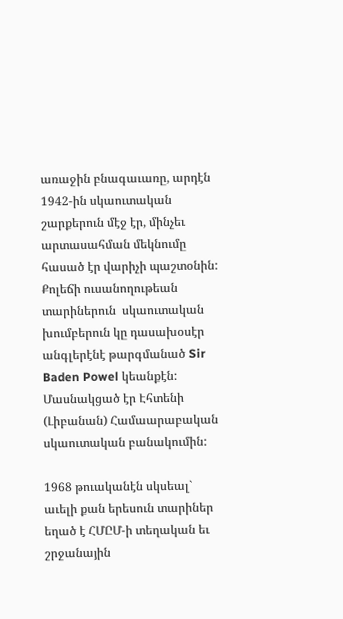առաջին բնագաւառը, արդէն 1942-ին սկաուտական շարքերուն մէջ էր, մինչեւ արտասահման մեկնումը հասած էր վարիչի պաշտօնին: Քոլեճի ուսանողութեան տարիներուն  սկաուտական խումբերուն կը դասախօսէր անգլերէնէ թարգմանած Sir Baden Powel կեանքէն: Մասնակցած էր Էհտենի (Լիբանան) Համաարաբական սկաուտական բանակումին:

1968 թուականէն սկսեալ` աւելի քան երեսուն տարիներ եղած է ՀՄԸՄ-ի տեղական եւ շրջանային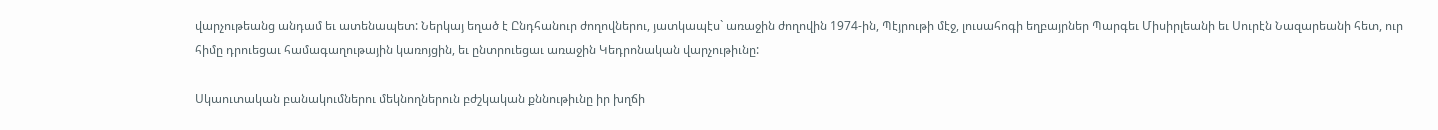վարչութեանց անդամ եւ ատենապետ: Ներկայ եղած է Ընդհանուր ժողովներու, յատկապէս` առաջին ժողովին 1974-ին, Պէյրութի մէջ, լուսահոգի եղբայրներ Պարգեւ Միսիրլեանի եւ Սուրէն Նազարեանի հետ, ուր հիմը դրուեցաւ համագաղութային կառոյցին, եւ ընտրուեցաւ առաջին Կեդրոնական վարչութիւնը:

Սկաուտական բանակումներու մեկնողներուն բժշկական քննութիւնը իր խղճի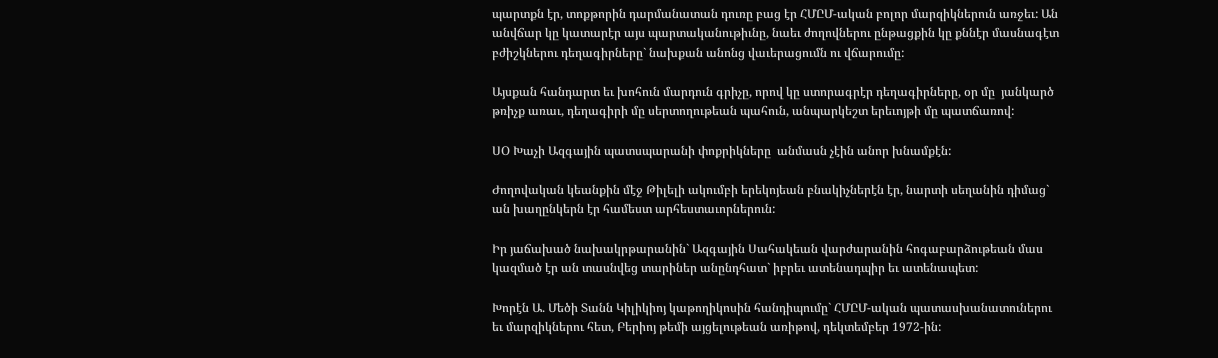պարտքն էր, տոքթորին դարմանատան դուռը բաց էր ՀՄԸՄ-ական բոլոր մարզիկներուն առջեւ: Ան անվճար կը կատարէր այս պարտականութիւնը, նաեւ ժողովներու ընթացքին կը քննէր մասնագէտ բժիշկներու դեղագիրները` նախքան անոնց վաւերացումն ու վճարումը:

Այսքան հանդարտ եւ խոհուն մարդուն գրիչը, որով կը ստորագրէր դեղագիրները, օր մը  յանկարծ թռիչք առաւ, դեղագիրի մը սերտողութեան պահուն, անպարկեշտ երեւոյթի մը պատճառով:

ՍՕ Խաչի Ազգային պատսպարանի փոքրիկները  անմասն չէին անոր խնամքէն:

Ժողովական կեանքին մէջ Թիլելի ակումբի երեկոյեան բնակիչներէն էր, նարտի սեղանին դիմաց` ան խաղընկերն էր համեստ արհեստաւորներուն:

Իր յաճախած նախակրթարանին` Ազգային Սահակեան վարժարանին հոգաբարձութեան մաս կազմած էր ան տասնվեց տարիներ անընդհատ` իբրեւ ատենադպիր եւ ատենապետ:

Խորէն Ա. Մեծի Տանն Կիլիկիոյ կաթողիկոսին հանդիպումը` ՀՄԸՄ-ական պատասխանատուներու
եւ մարզիկներու հետ, Բերիոյ թեմի այցելութեան առիթով, դեկտեմբեր 1972-ին: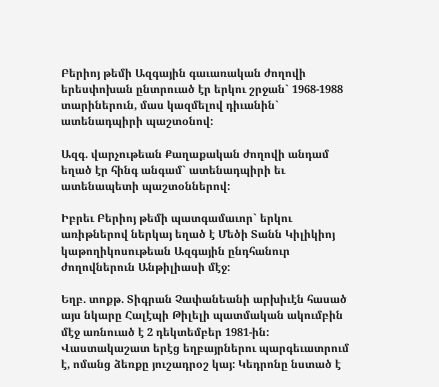Բերիոյ թեմի Ազգային գաւառական ժողովի երեսփոխան ընտրուած էր երկու շրջան` 1968-1988 տարիներուն, մաս կազմելով դիւանին` ատենադպիրի պաշտօնով:

Ազգ. վարչութեան Քաղաքական ժողովի անդամ եղած էր հինգ անգամ` ատենադպիրի եւ ատենապետի պաշտօններով:

Իբրեւ Բերիոյ թեմի պատգամաւոր` երկու առիթներով ներկայ եղած է Մեծի Տանն Կիլիկիոյ կաթողիկոսութեան Ազգային ընդհանուր ժողովներուն Անթիլիասի մէջ:

Եղբ. տոքթ. Տիգրան Չափանեանի արխիւէն հասած այս նկարը Հալէպի Թիլելի պատմական ակումբին մէջ առնուած է 2 դեկտեմբեր 1981-ին: Վաստակաշատ երէց եղբայրներու պարգեւատրում է, ոմանց ձեռքը յուշադրօշ կայ: Կեդրոնը նստած է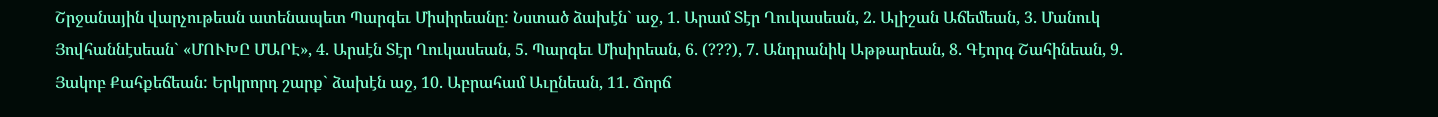Շրջանային վարչութեան ատենապետ Պարգեւ Միսիրեանը: Նստած ձախէն` աջ, 1. Արամ Տէր Ղուկասեան, 2. Ալիշան Աճեմեան, 3. Մանուկ Յովհաննէսեան` «ՄՈՒԽԸ ՄԱՐԷ», 4. Արսէն Տէր Ղուկասեան, 5. Պարգեւ Միսիրեան, 6. (???), 7. Անդրանիկ Աթթարեան, 8. Գէորգ Շահինեան, 9. Յակոբ Քահքեճեան: Երկրորդ շարք` ձախէն աջ, 10. Աբրահամ Աւընեան, 11. Ճորճ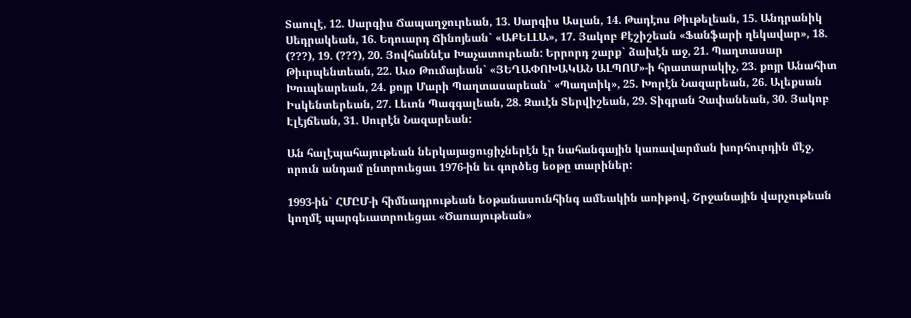Տաուլէ, 12. Սարգիս Ճապաղջուրեան, 13. Սարգիս Ասլան, 14. Թադէոս Թիւթելեան, 15. Անդրանիկ Սեդրակեան, 16. Եդուարդ Ճինոյեան` «ԱՔԵԼԼԱ», 17. Յակոբ Քէշիշեան «Ֆանֆարի ղեկավար», 18. (???), 19. (???), 20. Յովհաննէս Խաչատուրեան: Երրորդ շարք` ձախէն աջ, 21. Պաղտասար Թիւրպենտեան, 22. Աւօ Թումայեան` «ՅԵՂԱՓՈԽԱԿԱՆ ԱԼՊՈՄ»-ի հրատարակիչ, 23. քոյր Անահիտ Խուպեարեան, 24. քոյր Մարի Պաղտասարեան` «Պաղտիկ», 25. Խորէն Նազարեան, 26. Ալեքսան Իսկենտերեան, 27. Լեւոն Պագգալեան, 28. Զաւէն Տերվիշեան, 29. Տիգրան Չափանեան, 30. Յակոբ Էլէյճեան, 31. Սուրէն Նազարեան:

Ան հալէպահայութեան ներկայացուցիչներէն էր նահանգային կառավարման խորհուրդին մէջ, որուն անդամ ընտրուեցաւ 1976-ին եւ գործեց եօթը տարիներ:

1993-ին` ՀՄԸՄ-ի հիմնադրութեան եօթանասունհինգ ամեակին առիթով, Շրջանային վարչութեան կողմէ պարգեւատրուեցաւ «Ծառայութեան»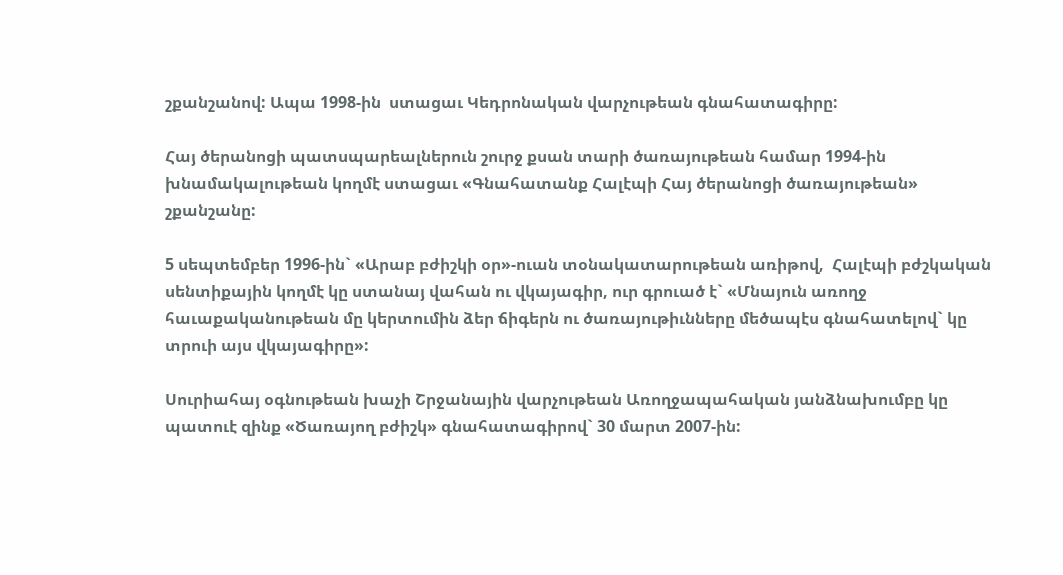շքանշանով: Ապա 1998-ին  ստացաւ Կեդրոնական վարչութեան գնահատագիրը:

Հայ ծերանոցի պատսպարեալներուն շուրջ քսան տարի ծառայութեան համար 1994-ին խնամակալութեան կողմէ ստացաւ «Գնահատանք Հալէպի Հայ ծերանոցի ծառայութեան» շքանշանը:

5 սեպտեմբեր 1996-ին` «Արաբ բժիշկի օր»-ուան տօնակատարութեան առիթով,  Հալէպի բժշկական սենտիքային կողմէ կը ստանայ վահան ու վկայագիր, ուր գրուած է` «Մնայուն առողջ հաւաքականութեան մը կերտումին ձեր ճիգերն ու ծառայութիւնները մեծապէս գնահատելով` կը տրուի այս վկայագիրը»:

Սուրիահայ օգնութեան խաչի Շրջանային վարչութեան Առողջապահական յանձնախումբը կը պատուէ զինք «Ծառայող բժիշկ» գնահատագիրով` 30 մարտ 2007-ին: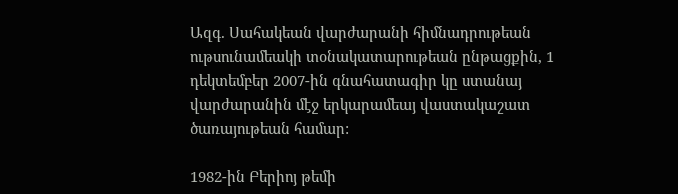Ազգ. Սահակեան վարժարանի հիմնադրութեան ութսունամեակի տօնակատարութեան ընթացքին, 1 դեկտեմբեր 2007-ին գնահատագիր կը ստանայ վարժարանին մէջ երկարամեայ վաստակաշատ ծառայութեան համար:

1982-ին Բերիոյ թեմի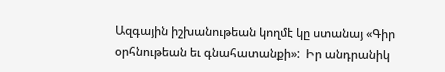Ազգային իշխանութեան կողմէ կը ստանայ «Գիր օրհնութեան եւ գնահատանքի»:  Իր անդրանիկ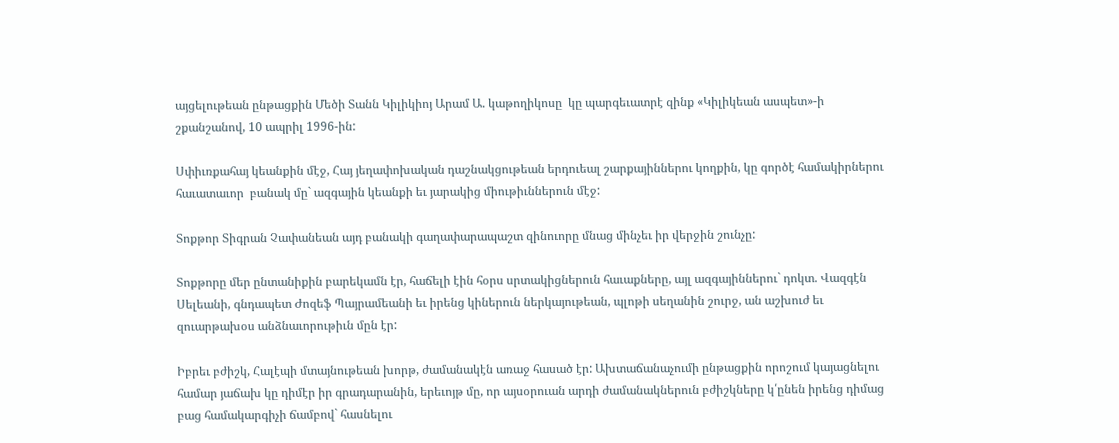այցելութեան ընթացքին Մեծի Տանն Կիլիկիոյ Արամ Ա. կաթողիկոսը  կը պարգեւատրէ զինք «Կիլիկեան ասպետ»-ի շքանշանով, 10 ապրիլ 1996-ին:

Սփիւռքահայ կեանքին մէջ, Հայ յեղափոխական դաշնակցութեան երդուեալ շարքայիններու կողքին, կը գործէ համակիրներու հաւատաւոր  բանակ մը` ազգային կեանքի եւ յարակից միութիւններուն մէջ:

Տոքթոր Տիգրան Չափանեան այդ բանակի գաղափարապաշտ զինուորը մնաց մինչեւ իր վերջին շունչը:

Տոքթորը մեր ընտանիքին բարեկամն էր, հաճելի էին հօրս սրտակիցներուն հաւաքները, այլ ազգայիններու` դոկտ. Վազգէն Սելեանի, գնդապետ Ժոզեֆ Պայրամեանի եւ իրենց կիներուն ներկայութեան, պլոթի սեղանին շուրջ, ան աշխուժ եւ զուարթախօս անձնաւորութիւն մըն էր:

Իբրեւ բժիշկ, Հալէպի մտայնութեան խորթ, ժամանակէն առաջ հասած էր: Ախտաճանաչումի ընթացքին որոշում կայացնելու համար յաճախ կը դիմէր իր գրադարանին, երեւոյթ մը, որ այսօրուան արդի ժամանակներուն բժիշկները կ՛ընեն իրենց դիմաց բաց համակարգիչի ճամբով` հասնելու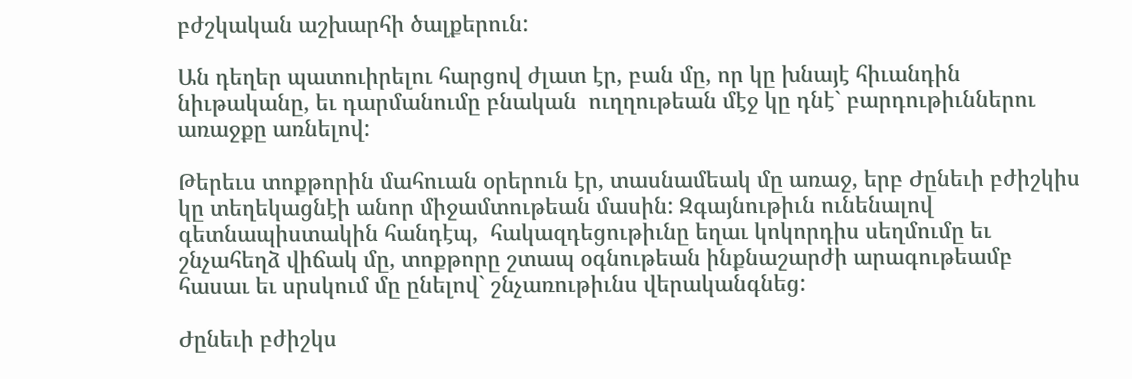բժշկական աշխարհի ծալքերուն:

Ան դեղեր պատուիրելու հարցով ժլատ էր, բան մը, որ կը խնայէ հիւանդին նիւթականը, եւ դարմանումը բնական  ուղղութեան մէջ կը դնէ` բարդութիւններու առաջքը առնելով:

Թերեւս տոքթորին մահուան օրերուն էր, տասնամեակ մը առաջ, երբ Ժընեւի բժիշկիս կը տեղեկացնէի անոր միջամտութեան մասին: Զգայնութիւն ունենալով գետնապիստակին հանդէպ,  հակազդեցութիւնը եղաւ կոկորդիս սեղմումը եւ շնչահեղձ վիճակ մը, տոքթորը շտապ օգնութեան ինքնաշարժի արագութեամբ հասաւ եւ սրսկում մը ընելով` շնչառութիւնս վերականգնեց:

Ժընեւի բժիշկս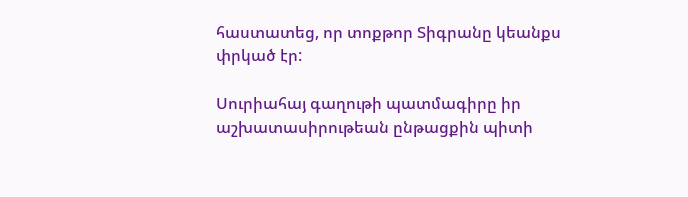հաստատեց, որ տոքթոր Տիգրանը կեանքս փրկած էր:

Սուրիահայ գաղութի պատմագիրը իր աշխատասիրութեան ընթացքին պիտի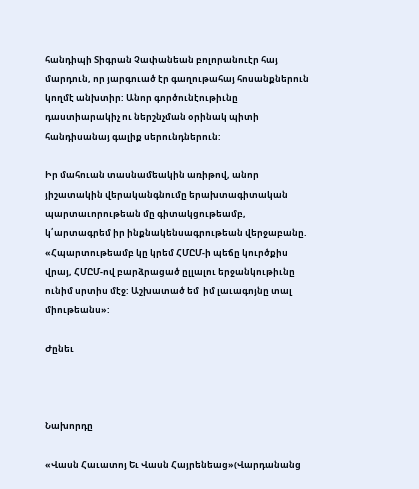հանդիպի Տիգրան Չափանեան բոլորանուէր հայ մարդուն, որ յարգուած էր գաղութահայ հոսանքներուն կողմէ անխտիր: Անոր գործունէութիւնը դաստիարակիչ ու ներշնչման օրինակ պիտի հանդիսանայ գալիք սերունդներուն:

Իր մահուան տասնամեակին առիթով, անոր յիշատակին վերականգնումը երախտագիտական պարտաւորութեան մը գիտակցութեամբ, կ՛արտագրեմ իր ինքնակենսագրութեան վերջաբանը. «Հպարտութեամբ կը կրեմ ՀՄԸՄ-ի պեճը կուրծքիս վրայ, ՀՄԸՄ-ով բարձրացած ըլլալու երջանկութիւնը ունիմ սրտիս մէջ: Աշխատած եմ  իմ լաւագոյնը տալ միութեանս»:

Ժընեւ



Նախորդը

«Վասն Հաւատոյ Եւ Վասն Հայրենեաց»(Վարդանանց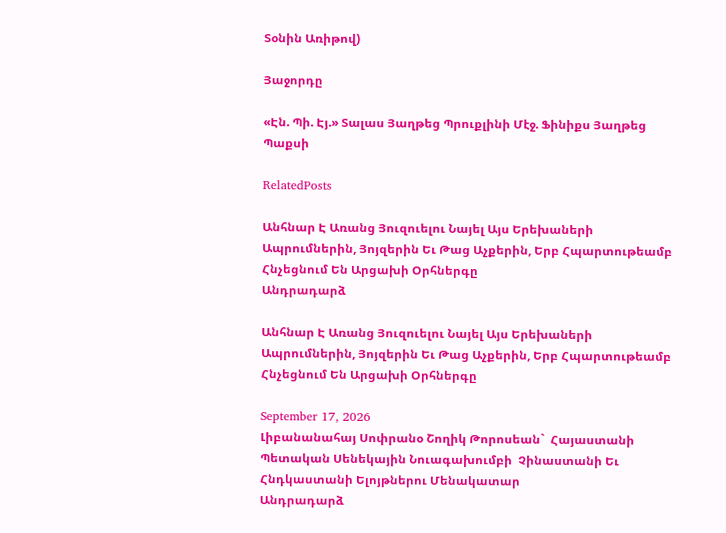Տօնին Առիթով)

Յաջորդը

«Էն. Պի. Էյ.» Տալաս Յաղթեց Պրուքլինի Մէջ. Ֆինիքս Յաղթեց Պաքսի

RelatedPosts

Անհնար Է Առանց Յուզուելու Նայել Այս Երեխաների Ապրումներին, Յոյզերին Եւ Թաց Աչքերին, Երբ Հպարտութեամբ Հնչեցնում Են Արցախի Օրհներգը
Անդրադարձ

Անհնար Է Առանց Յուզուելու Նայել Այս Երեխաների Ապրումներին, Յոյզերին Եւ Թաց Աչքերին, Երբ Հպարտութեամբ Հնչեցնում Են Արցախի Օրհներգը

September 17, 2026
Լիբանանահայ Սոփրանօ Շողիկ Թորոսեան`  Հայաստանի Պետական Սենեկային Նուագախումբի  Չինաստանի Եւ Հնդկաստանի Ելոյթներու Մենակատար
Անդրադարձ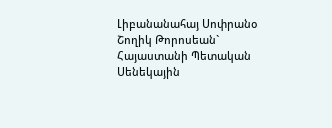Լիբանանահայ Սոփրանօ Շողիկ Թորոսեան` Հայաստանի Պետական Սենեկային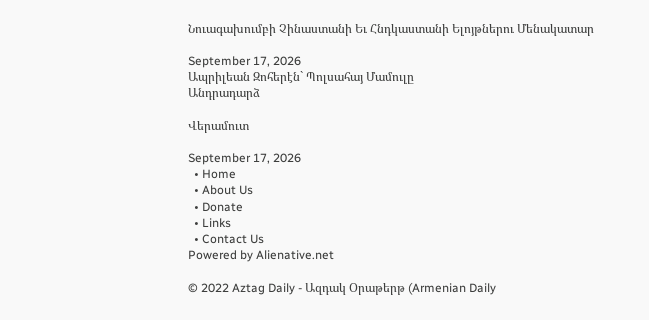Նուագախումբի Չինաստանի Եւ Հնդկաստանի Ելոյթներու Մենակատար

September 17, 2026
Ապրիլեան Զոհերէն` Պոլսահայ Մամուլը
Անդրադարձ

Վերամուտ

September 17, 2026
  • Home
  • About Us
  • Donate
  • Links
  • Contact Us
Powered by Alienative.net

© 2022 Aztag Daily - Ազդակ Օրաթերթ (Armenian Daily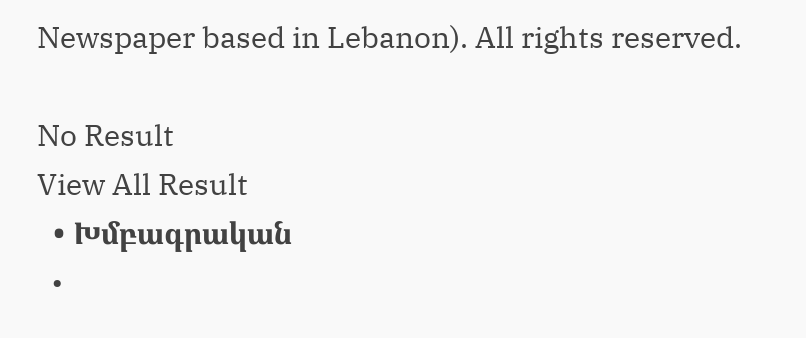Newspaper based in Lebanon). All rights reserved.

No Result
View All Result
  • Խմբագրական
  •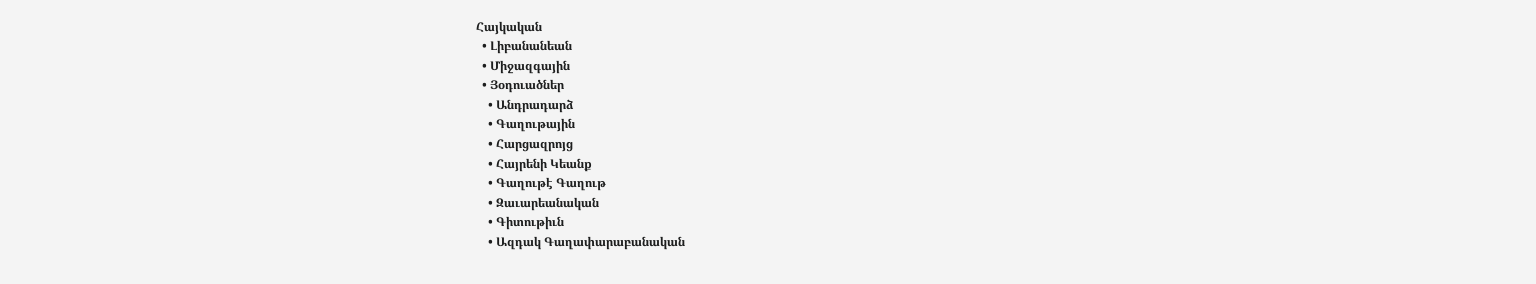Հայկական
  • Լիբանանեան
  • Միջազգային
  • Յօդուածներ
    • Անդրադարձ
    • Գաղութային
    • Հարցազրոյց
    • Հայրենի Կեանք
    • Գաղութէ Գաղութ
    • Զաւարեանական
    • Գիտութիւն
    • Ազդակ Գաղափարաբանական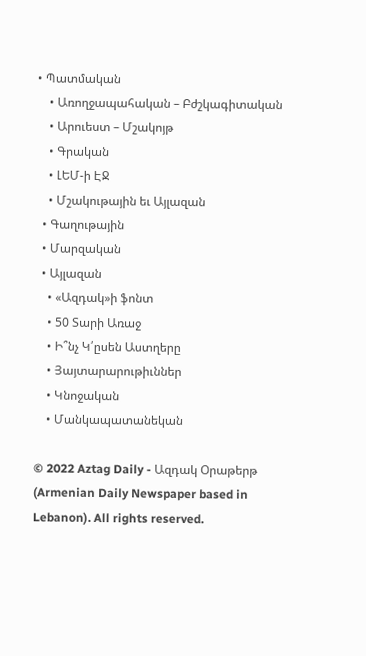• Պատմական
    • Առողջապահական – Բժշկագիտական
    • Արուեստ – Մշակոյթ
    • Գրական
    • ԼԵՄ-ի ԷՋ
    • Մշակութային եւ Այլազան
  • Գաղութային
  • Մարզական
  • Այլազան
    • «Ազդակ»ի ֆոնտ
    • 50 Տարի Առաջ
    • Ի՞նչ Կ՛ըսեն Աստղերը
    • Յայտարարութիւններ
    • Կնոջական
    • Մանկապատանեկան

© 2022 Aztag Daily - Ազդակ Օրաթերթ (Armenian Daily Newspaper based in Lebanon). All rights reserved.